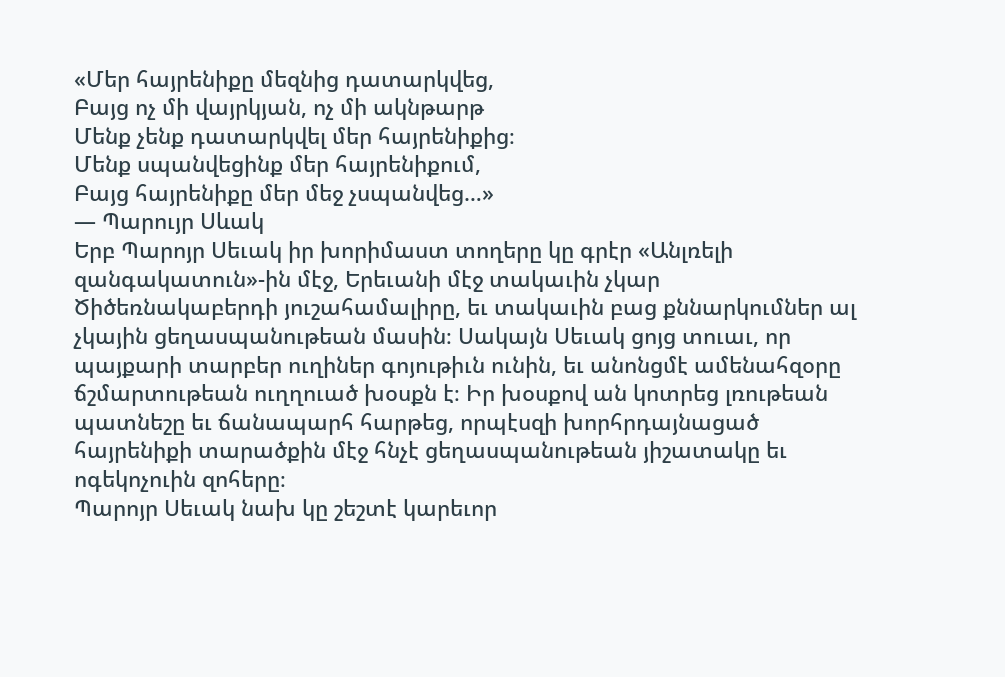«Մեր հայրենիքը մեզնից դատարկվեց,
Բայց ոչ մի վայրկյան, ոչ մի ակնթարթ
Մենք չենք դատարկվել մեր հայրենիքից։
Մենք սպանվեցինք մեր հայրենիքում,
Բայց հայրենիքը մեր մեջ չսպանվեց…»
— Պարույր Սևակ
Երբ Պարոյր Սեւակ իր խորիմաստ տողերը կը գրէր «Անլռելի զանգակատուն»-ին մէջ, Երեւանի մէջ տակաւին չկար Ծիծեռնակաբերդի յուշահամալիրը, եւ տակաւին բաց քննարկումներ ալ չկային ցեղասպանութեան մասին։ Սակայն Սեւակ ցոյց տուաւ, որ պայքարի տարբեր ուղիներ գոյութիւն ունին, եւ անոնցմէ ամենահզօրը ճշմարտութեան ուղղուած խօսքն է։ Իր խօսքով ան կոտրեց լռութեան պատնեշը եւ ճանապարհ հարթեց, որպէսզի խորհրդայնացած հայրենիքի տարածքին մէջ հնչէ ցեղասպանութեան յիշատակը եւ ոգեկոչուին զոհերը։
Պարոյր Սեւակ նախ կը շեշտէ կարեւոր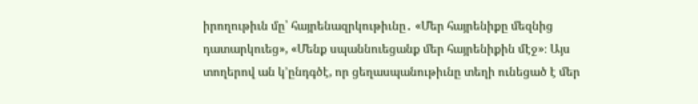իրողութիւն մը՝ հայրենազրկութիւնը․ «Մեր հայրենիքը մեզնից դատարկուեց», «Մենք սպաննուեցանք մեր հայրենիքին մէջ»։ Այս տողերով ան կ’ընդգծէ, որ ցեղասպանութիւնը տեղի ունեցած է մեր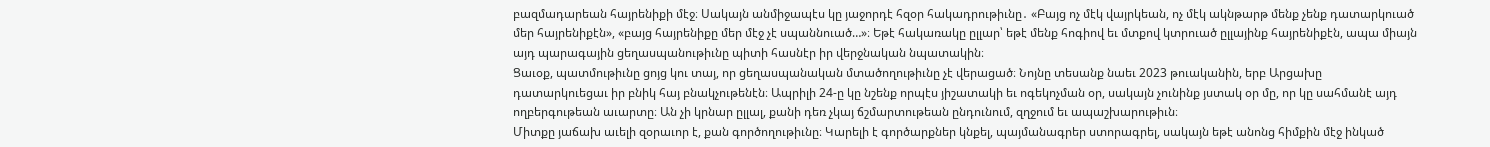բազմադարեան հայրենիքի մէջ։ Սակայն անմիջապէս կը յաջորդէ հզօր հակադրութիւնը․ «Բայց ոչ մէկ վայրկեան, ոչ մէկ ակնթարթ մենք չենք դատարկուած մեր հայրենիքէն», «բայց հայրենիքը մեր մէջ չէ սպաննուած…»։ Եթէ հակառակը ըլլար՝ եթէ մենք հոգիով եւ մտքով կտրուած ըլլայինք հայրենիքէն, ապա միայն այդ պարագային ցեղասպանութիւնը պիտի հասնէր իր վերջնական նպատակին։
Ցաւօք, պատմութիւնը ցոյց կու տայ, որ ցեղասպանական մտածողութիւնը չէ վերացած։ Նոյնը տեսանք նաեւ 2023 թուականին, երբ Արցախը դատարկուեցաւ իր բնիկ հայ բնակչութենէն։ Ապրիլի 24-ը կը նշենք որպէս յիշատակի եւ ոգեկոչման օր, սակայն չունինք յստակ օր մը, որ կը սահմանէ այդ ողբերգութեան աւարտը։ Ան չի կրնար ըլլալ, քանի դեռ չկայ ճշմարտութեան ընդունում, զղջում եւ ապաշխարութիւն։
Միտքը յաճախ աւելի զօրաւոր է, քան գործողութիւնը։ Կարելի է գործարքներ կնքել, պայմանագրեր ստորագրել, սակայն եթէ անոնց հիմքին մէջ ինկած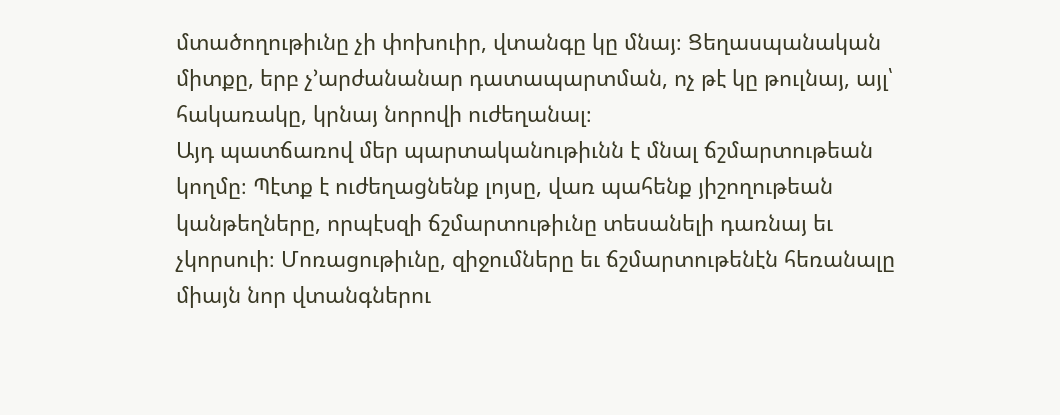մտածողութիւնը չի փոխուիր, վտանգը կը մնայ։ Ցեղասպանական միտքը, երբ չ’արժանանար դատապարտման, ոչ թէ կը թուլնայ, այլ՝ հակառակը, կրնայ նորովի ուժեղանալ։
Այդ պատճառով մեր պարտականութիւնն է մնալ ճշմարտութեան կողմը։ Պէտք է ուժեղացնենք լոյսը, վառ պահենք յիշողութեան կանթեղները, որպէսզի ճշմարտութիւնը տեսանելի դառնայ եւ չկորսուի։ Մոռացութիւնը, զիջումները եւ ճշմարտութենէն հեռանալը միայն նոր վտանգներու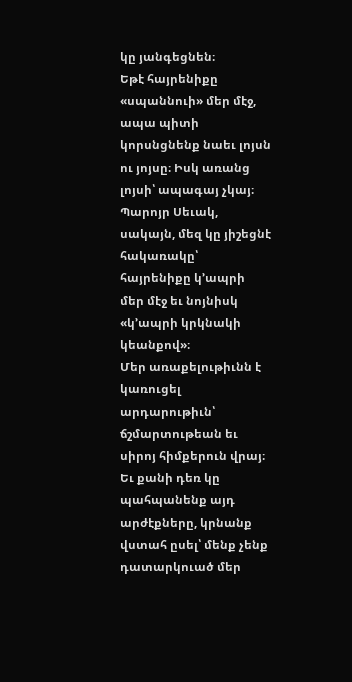կը յանգեցնեն։
Եթէ հայրենիքը «սպաննուի» մեր մէջ, ապա պիտի կորսնցնենք նաեւ լոյսն ու յոյսը։ Իսկ առանց լոյսի՝ ապագայ չկայ։ Պարոյր Սեւակ, սակայն, մեզ կը յիշեցնէ հակառակը՝ հայրենիքը կ’ապրի մեր մէջ եւ նոյնիսկ «կ’ապրի կրկնակի կեանքով»։
Մեր առաքելութիւնն է կառուցել արդարութիւն՝ ճշմարտութեան եւ սիրոյ հիմքերուն վրայ։ Եւ քանի դեռ կը պահպանենք այդ արժէքները, կրնանք վստահ ըսել՝ մենք չենք դատարկուած մեր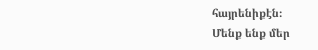հայրենիքէն։
Մենք ենք մեր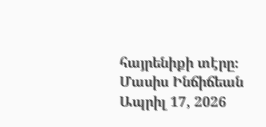հայրենիքի տէրը։
Մասիս Ինճիճեան
Ապրիլ 17, 2026